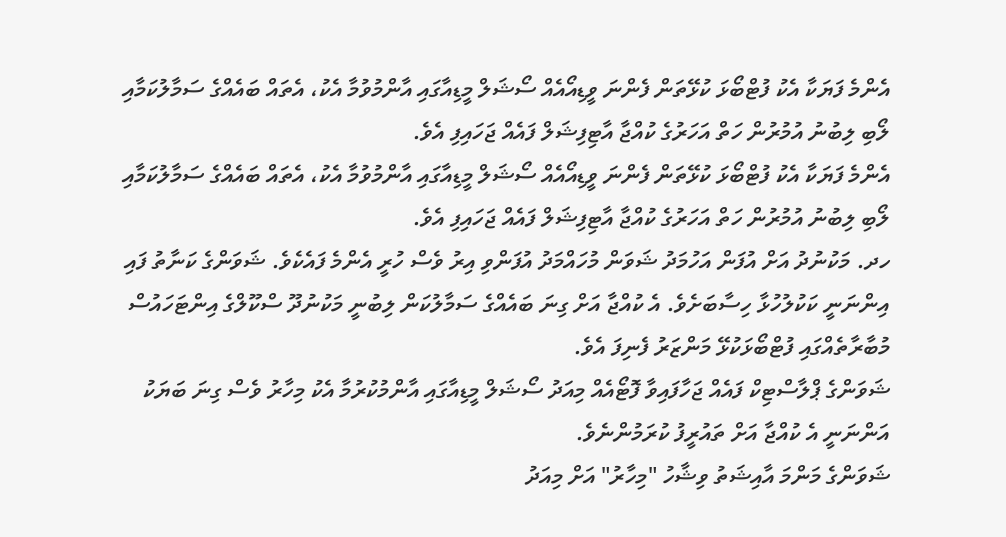އެންމެ ފަޔަކާ އެކު ފުޓްބޯޅަ ކުޅޭތަން ފެންނަ ވީޑިއޯއެއް ސޯޝަލް މީޑިއާގައި އާންމުވުމާ އެކު، އެތައް ބައެއްގެ ސަމާލުކަމާއި ލޯބި ލިބުނު އުމުރުން ހަތް އަހަރުގެ ކުއްޖާ އާޓިފިޝަލް ފައެއް ޖަހައިފި އެވެ.
އެންމެ ފަޔަކާ އެކު ފުޓްބޯޅަ ކުޅޭތަން ފެންނަ ވީޑިއޯއެއް ސޯޝަލް މީޑިއާގައި އާންމުވުމާ އެކު، އެތައް ބައެއްގެ ސަމާލުކަމާއި ލޯބި ލިބުނު އުމުރުން ހަތް އަހަރުގެ ކުއްޖާ އާޓިފިޝަލް ފައެއް ޖަހައިފި އެވެ.
ހދ. މަކުނުދު އަށް އުފަން އަހުމަދު ޝަވަން މުހައްމަދު އުފަންވި އިރު ވެސް ހުރީ އެންމެ ފައެކެވެ. ޝަވަންގެ ކަނާތު ފައި އިންނަނީ ކަކުލުހުޅާ ހިސާބަށެވެ. އެ ކުއްޖާ އަށް ގިނަ ބައެއްގެ ސަމާލުކަން ލިބުނީ މަކުނުދޫ ސްކޫލްގެ އިންޓަހައުސް މުބާރާތެއްގައި ފުޓްބޯޅަކުޅޭ މަންޒަރު ފެނިފަ އެވެ.
ޝަވަންގެ ޕްލާސްޓިކް ފައެއް ޖަހާފައިވާ ފޮޓޯއެއް މިއަދު ސޯޝަލް މީޑިއާގައި އާންމުކުރުމާ އެކު މިހާރު ވެސް ގިނަ ބަޔަކު އަންނަނީ އެ ކުއްޖާ އަށް ތައުރީފު ކުރަމުންނެވެ.
ޝަވަންގެ މަންމަ އާއިޝަތު ވިޝާހު "މިހާރު" އަށް މިއަދު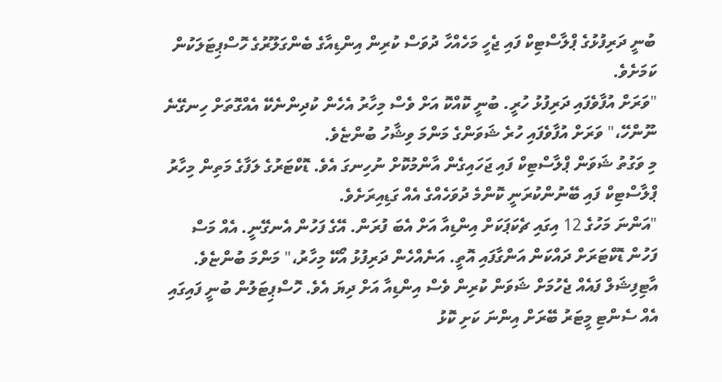ބުނީ ދަރިފުޅުގެ ޕްލާސްޓިކް ފައި ޖެހީ މަހެއްހާ ދުވަސް ކުރިން އިންޑިއާގެ ބެންގަލޫރުގެ ހޮސްޕިޓަލަކުން ކަމަށެވެ.
"ވަރަށް އުފާވެފައި ދަރިފުޅު ހުރީ. ބުނީ ކޮއްކޮ އަށް ވެސް މިހާރު އެހެން ކުދިންނެކޭ އެއްގޮތަށް ހިނގޭނެ ނޫންހޭ،" ވަރަށް އުފާވެފައި ހުރެ ޝަވަންގެ މަންމަ ވިޝާހު ބުންޏެވެ.
މި ވަގުތު ޝަވަން ޕްލާސްޓިކް ފައި ޖަހައިގެން އާންމުކޮށް ނުހިނގަ އެވެ. ޑޮކްޓަރުގެ ލަފާގެ މަތިން މިހާރު ޕްލާސްޓިކް ފައި ބޭނުންކުރަނީ ކޮންމެ ދުވަހެއްގެ އެއް ގަޑިއިރަށެވެ.
"އަންނަ މަހުގެ 12 އިގައި ޗެކަޕަކަށް އިންޑިއާ އަށް އެބަ ފުރަން. އޭގެ ފަހުން އެނގޭނީ. އެއް މަސް ފަހުން ޑޮކްޓަރަށް ދައްކަން އަންގާފައި އޮތީ. އަނެއްހެން ދަރިފުޅު އޯކޭ މިހާރު،" މަންމަ ބުންޏެވެ.
އާޓިފިޝަލް ފައެއް ޖެހުމަށް ޝަވަން ކުރިން ވެސް އިންޑިއާ އަށް ދިޔަ އެވެ. ހޮސްޕިޓަލުން ބުނީ ފައިގައި އެއް ސެންޓި މީޓަރު ބޭރަށް އިންނަ ކަށި ކޮޅު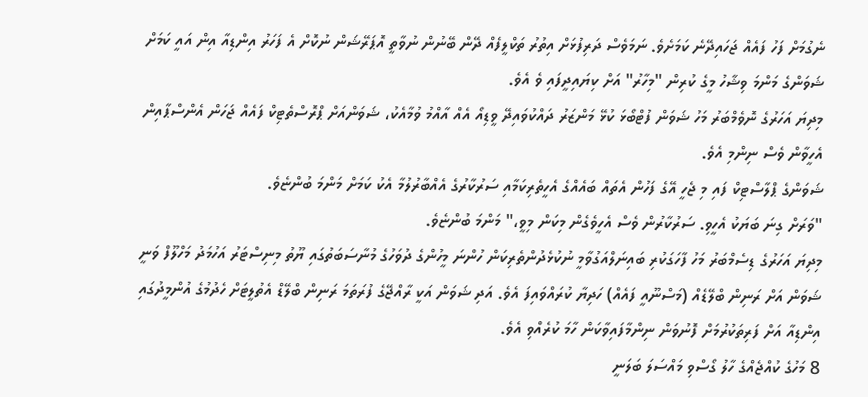ނެގުމަށް ފަހު ފައެއް ޖަހައިދޭނެ ކަމަށެވެ. ނަމަވެސް ދަރިފުޅަށް އިތުރު ތަކްލީފެއް ދޭން ބޭނުން ނުވާތީ އޮޕަރޭޝަން ނުކޮށް އެ ފަހަރު އިންޑިއާ އިން އައީ ކަމަށް ޝަވަންގެ މަންމަ ވިޝާހު މީގެ ކުރިން "މިހާރު" އަށް ކިޔައިދީފައި ވެ އެވެ.
މިދިޔަ އަހަރުގެ ނޮވެމްބަރު މަހު ޝަވަން ފުޓްބޯޅަ ކުޅޭ މަންޒަރު ދައްކުވައިދޭ ވީޑިއޯ އެއް އާއްމު ވުމާއެކު، ޝަވަންއަށް ޕްރޮސްތެޓިކް ފައެއް ޖަހަން އެންސްޕާއިން އެހީވާން ވެސް ނިންމި އެވެ.
ޝަވަންގެ ޕްލާސްޓިކް ފައި މި ޖެހީ އޭގެ ފަހުން އެތައް ބައެއްގެ އެހީތެރިކަމާއި ސަރުކާރުގެ އެއްބާރުލުމާ އެކު ކަމަށް މަންމަ ބުންޏެވެ.
"ވަރަށް ގިނަ ބަޔަކު އެހީވި. ސަރުކާރުން ވެސް އެހީވެގެން މިކަން މިވީ،" މަންމަ ބުންޏެވެ.
މިދިޔަ އަހަރުގެ ޑިސެމްބަރު މަހު ފާހަގަކުރި ބައިނަލްއަގުވާމީ ނުކުޅެދުންތެރިކަން ހުންނަ މީހުންގެ ދުވަހުގެ މުނާސަބަތުގައި ޔޫތު މިނިސްޓަރު އަހުމަދު މަހްލޫފް ވަނީ ޝަވަން އަށް ރަނިން ބްލޭޑެއް (މަސްނޫއީ ފައެއް) ހަދިޔާ ކުރައްވައިފަ އެވެ. އަދި ޝަވަން އަކީ ރާއްޖޭގެ ފުރަތަމަ ރަނިން ބްލޭޑް އެތުލީޓަށް ހެދުމުގެ އުންމީދުގައި އިންޑިއާ އަށް ފަރިތަކުރުމަށް ފޮނުވަން ނިންމާފައިވާކަން ހާމަ ކުރެއްވި އެވެ.
8 މަހުގެ ކުއްޖެއްގެ ހާލު ގޯސްވި މައްސަލަ ބަލަނީ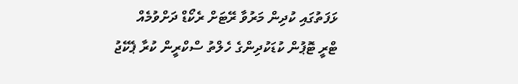ޅަފަތުގައި ކުދިން މަރުވާ ރޭޓަށް ރެކޯޑް ދަށްވުމެއް
ޓްރީ ޓޮޕުން ކުޑަކުދިންގެ ހެލްތު ސްކްރީން ކުރާ ޕެކޭޖު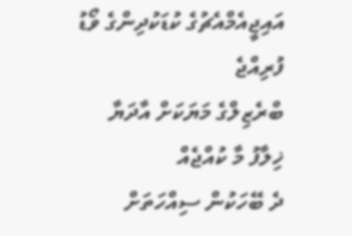އައިޖީއެމްއެޗުގެ ކުޑަކުދިންގެ ވޯޑު ފުރިއްޖެ
ބްރެޒިލްގެ މަޔަކަށް އާދަޔާ ޚިލާފު މާ ކުއްޖެއް
ދެ ބޭހަކުން ސިއްހަތަށް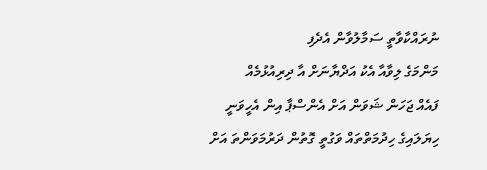ނުރައްކާވާތީ ސަމާލުވާން އެދެފި
މަންމަގެ ލިވާއާ އެކު އަދްޔާނަށް އާ ދިރިއުޅުމެއް
ފައެއް ޖަހަން ޝަވަން އަށް އެންސްޕާ އިން އެހީވަނީ
ހިޔަލައިގެ ހިދުމަތްތައް ވަގުތީ ގޮތުން ދަރުމަވަންތަ އަށް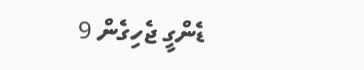ޑެންގީ ޖެހިގެން 9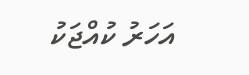އަހަރު ކުއްޖަކު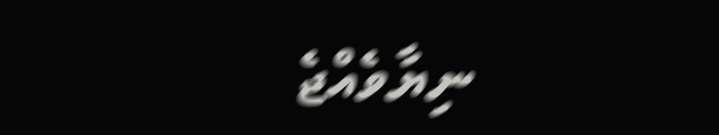ނިޔާވެއްޖެ